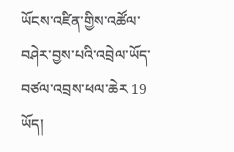ཡོངས་འཛིན་གྱིས་འཚོལ་བཤེར་བྱས་པའི་འབྲེལ་ཡོད་བཙལ་འབྲས་ཕལ་ཆེར 19 ཡོད།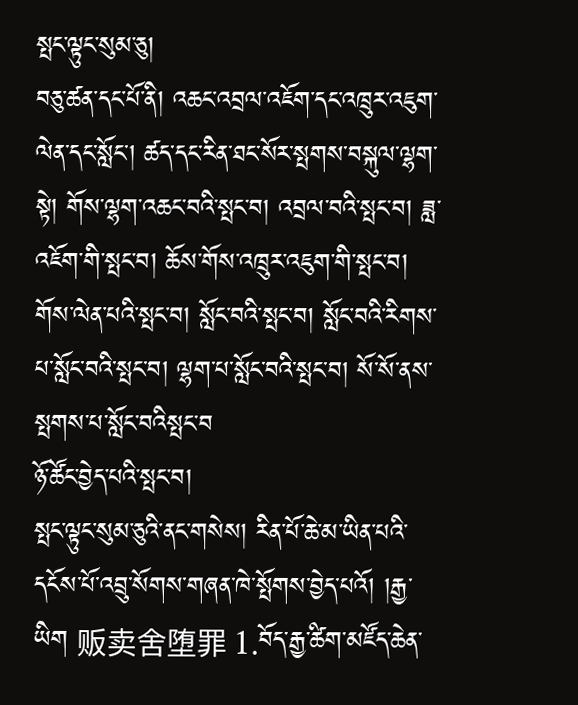སྤང་ལྟུང་སུམ་ཅུ།
བཅུ་ཚན་དང་པོ་ནི། འཆང་འབྲལ་འཇོག་དང་འཁྲུར་འཇུག་ལེན་དང་སློང་། ཚད་དང་རིན་ཐང་སོར་སྤགས་བསྐུལ་ལྷག་སྟེ། གོས་ལྷག་འཆང་བའི་སྤང་བ། འབྲལ་བའི་སྤང་བ། ཟླ་འཇོག་གི་སྤང་བ། ཆོས་གོས་འཁྲུར་འཇུག་གི་སྤང་བ། གོས་ལེན་པའི་སྤང་བ། སློང་བའི་སྤང་བ། སློང་བའི་རིགས་པ་སློང་བའི་སྤང་བ། ལྷག་པ་སློང་བའི་སྤང་བ། སོ་སོ་ནས་སྤགས་པ་སློང་བའིསྤང་བ
ཉོ་ཚོང་བྱེད་པའི་སྤང་བ།
སྤང་ལྟུང་སུམ་ཅུའི་ནང་གསེས། རིན་པོ་ཆེ་མ་ཡིན་པའི་དངོས་པོ་འབྲུ་སོགས་གཞན་ཁེ་སྤོགས་བྱེད་པའོ། །རྒྱ་ཡིག 贩卖舍堕罪 1.བོད་རྒྱ་ཚིག་མཛོད་ཆེན་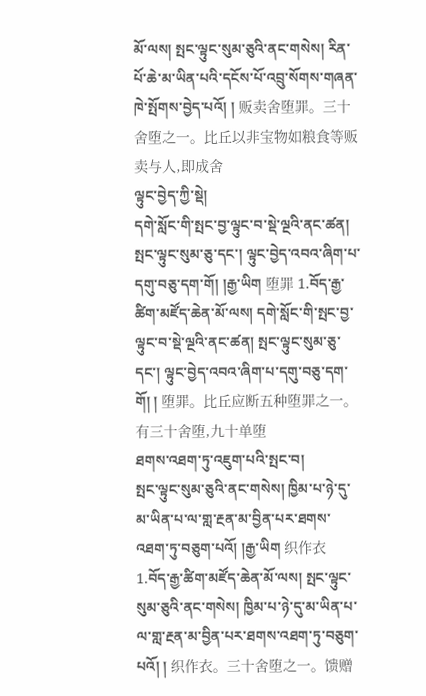མོ་ལས། སྤང་ལྟུང་སུམ་ཅུའི་ནང་གསེས། རིན་པོ་ཆེ་མ་ཡིན་པའི་དངོས་པོ་འབྲུ་སོགས་གཞན་ཁེ་སྤོགས་བྱེད་པའོ། ། 贩卖舍堕罪。三十舍堕之一。比丘以非宝物如粮食等贩卖与人,即成舍
ལྟུང་བྱེད་ཀྱི་སྡེ།
དགེ་སློང་གི་སྤང་བྱ་ལྟུང་བ་སྡེ་ལྔའི་ནང་ཚན། སྤང་ལྟུང་སུམ་ཅུ་དང་། ལྟུང་བྱེད་འབའ་ཞིག་པ་དགུ་བཅུ་དག་གོ། །རྒྱ་ཡིག 堕罪 1.བོད་རྒྱ་ཚིག་མཛོད་ཆེན་མོ་ལས། དགེ་སློང་གི་སྤང་བྱ་ལྟུང་བ་སྡེ་ལྔའི་ནང་ཚན། སྤང་ལྟུང་སུམ་ཅུ་དང་། ལྟུང་བྱེད་འབའ་ཞིག་པ་དགུ་བཅུ་དག་གོ། ། 堕罪。比丘应断五种堕罪之一。有三十舍堕,九十单堕
ཐགས་འཐག་ཏུ་འཇུག་པའི་སྤང་བ།
སྤང་ལྟུང་སུམ་ཅུའི་ནང་གསེས། ཁྱིམ་པ་ཉེ་དུ་མ་ཡིན་པ་ལ་གླ་རྔན་མ་བྱིན་པར་ཐགས་འཐག་ཏུ་བཅུག་པའོ། །རྒྱ་ཡིག 织作衣 1.བོད་རྒྱ་ཚིག་མཛོད་ཆེན་མོ་ལས། སྤང་ལྟུང་སུམ་ཅུའི་ནང་གསེས། ཁྱིམ་པ་ཉེ་དུ་མ་ཡིན་པ་ལ་གླ་རྔན་མ་བྱིན་པར་ཐགས་འཐག་ཏུ་བཅུག་པའོ། ། 织作衣。三十舍堕之一。馈赠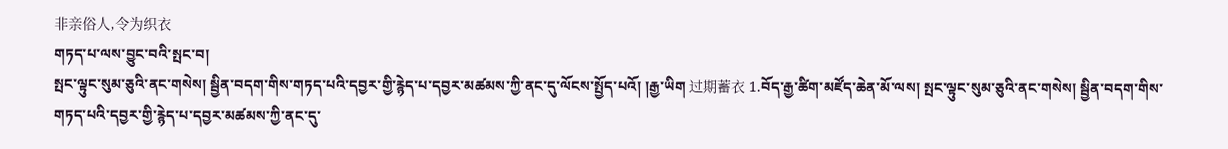非亲俗人,令为织衣
གཏད་པ་ལས་བྱུང་བའི་སྤང་བ།
སྤང་ལྟུང་སུམ་ཅུའི་ནང་གསེས། སྦྱིན་བདག་གིས་གཏད་པའི་དབྱར་གྱི་རྙེད་པ་དབྱར་མཚམས་ཀྱི་ནང་དུ་ལོངས་སྤྱོད་པའོ། །རྒྱ་ཡིག 过期蓄衣 1.བོད་རྒྱ་ཚིག་མཛོད་ཆེན་མོ་ལས། སྤང་ལྟུང་སུམ་ཅུའི་ནང་གསེས། སྦྱིན་བདག་གིས་གཏད་པའི་དབྱར་གྱི་རྙེད་པ་དབྱར་མཚམས་ཀྱི་ནང་དུ་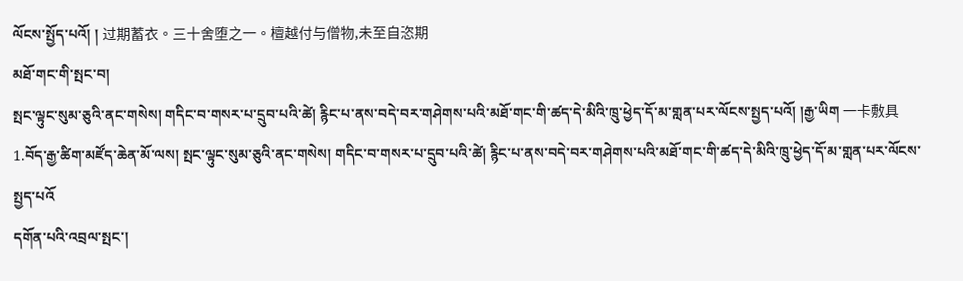ལོངས་སྤྱོད་པའོ། ། 过期蓄衣。三十舍堕之一。檀越付与僧物,未至自恣期
མཐོ་གང་གི་སྤང་བ།
སྤང་ལྟུང་སུམ་ཅུའི་ནང་གསེས། གདིང་བ་གསར་པ་དྲུབ་པའི་ཚེ། རྙིང་པ་ནས་བདེ་བར་གཤེགས་པའི་མཐོ་གང་གི་ཚད་དེ་མིའི་ཁྲུ་ཕྱེད་དོ་མ་གླན་པར་ལོངས་སྤྱད་པའོ། །རྒྱ་ཡིག 一卡敷具 1.བོད་རྒྱ་ཚིག་མཛོད་ཆེན་མོ་ལས། སྤང་ལྟུང་སུམ་ཅུའི་ནང་གསེས། གདིང་བ་གསར་པ་དྲུབ་པའི་ཚེ། རྙིང་པ་ནས་བདེ་བར་གཤེགས་པའི་མཐོ་གང་གི་ཚད་དེ་མིའི་ཁྲུ་ཕྱེད་དོ་མ་གླན་པར་ལོངས་སྤྱད་པའོ
དགོན་པའི་འབྲལ་སྤང་།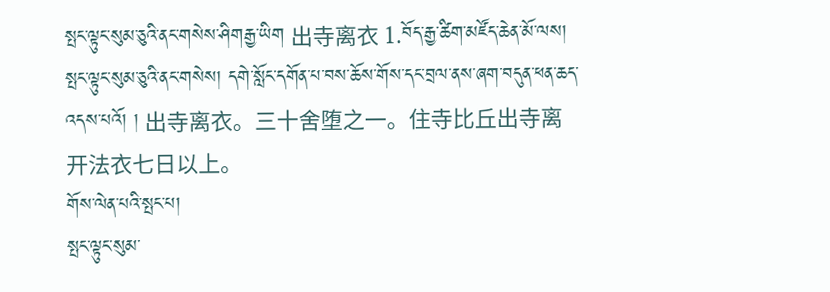སྤང་ལྟུང་སུམ་ཅུའི་ནང་གསེས་ཤིགརྒྱ་ཡིག 出寺离衣 1.བོད་རྒྱ་ཚིག་མཛོད་ཆེན་མོ་ལས། སྤང་ལྟུང་སུམ་ཅུའི་ནང་གསེས། དགེ་སློང་དགོན་པ་བས་ཆོས་གོས་དང་བྲལ་ནས་ཞག་བདུན་ཕན་ཆད་འདས་པའོ། ། 出寺离衣。三十舍堕之一。住寺比丘出寺离开法衣七日以上。
གོས་ལེན་པའི་སྤང་པ།
སྤང་ལྟུང་སུམ་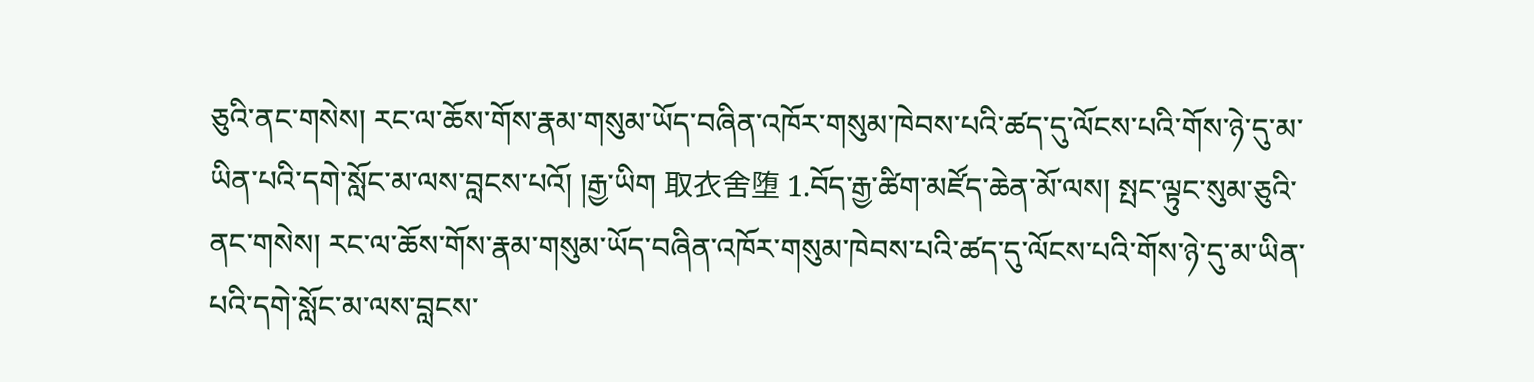ཅུའི་ནང་གསེས། རང་ལ་ཆོས་གོས་རྣམ་གསུམ་ཡོད་བཞིན་འཁོར་གསུམ་ཁེབས་པའི་ཚད་དུ་ལོངས་པའི་གོས་ཉེ་དུ་མ་ཡིན་པའི་དགེ་སློང་མ་ལས་བླངས་པའོ། །རྒྱ་ཡིག 取衣舍堕 1.བོད་རྒྱ་ཚིག་མཛོད་ཆེན་མོ་ལས། སྤང་ལྟུང་སུམ་ཅུའི་ནང་གསེས། རང་ལ་ཆོས་གོས་རྣམ་གསུམ་ཡོད་བཞིན་འཁོར་གསུམ་ཁེབས་པའི་ཚད་དུ་ལོངས་པའི་གོས་ཉེ་དུ་མ་ཡིན་པའི་དགེ་སློང་མ་ལས་བླངས་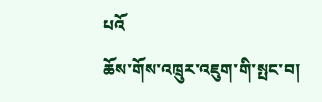པའོ
ཆོས་གོས་འཁྲུར་འཇུག་གི་སྤང་བ།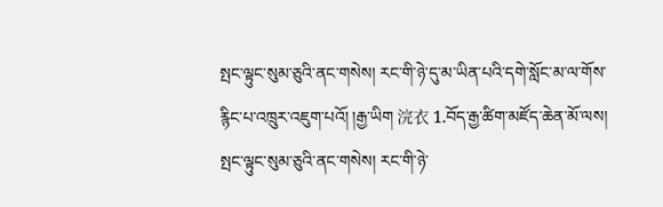སྤང་ལྟུང་སུམ་ཅུའི་ནང་གསེས། རང་གི་ཉེ་དུ་མ་ཡིན་པའི་དགེ་སློང་མ་ལ་གོས་རྙིང་པ་འཁྲུར་འཇུག་པའོ། །རྒྱ་ཡིག 浣衣 1.བོད་རྒྱ་ཚིག་མཛོད་ཆེན་མོ་ལས། སྤང་ལྟུང་སུམ་ཅུའི་ནང་གསེས། རང་གི་ཉེ་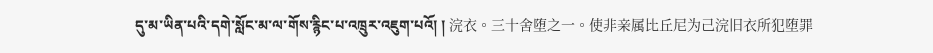དུ་མ་ཡིན་པའི་དགེ་སློང་མ་ལ་གོས་རྙིང་པ་འཁྲུར་འཇུག་པའོ། ། 浣衣。三十舍堕之一。使非亲属比丘尼为己浣旧衣所犯堕罪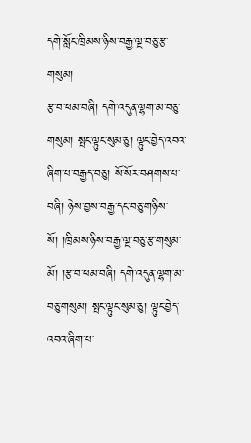དགེ་སློང་ཁྲིམས་ཉིས་བརྒྱ་ལྔ་བཅུ་རྩ་གསུམ།
རྩ་བ་ཕམ་བཞི། དགེ་འདུན་ལྷག་མ་བཅུ་གསུམ། སྤང་ལྟུང་སུམ་ཅུ། ལྟུང་བྱེད་འབའ་ཞིག་པ་བརྒྱད་བཅུ། སོ་སོར་བཤགས་པ་བཞི། ཉེས་བྱས་བརྒྱ་དང་བཅུ་གཉིས་སོ། །ཁྲིམས་ཉིས་བརྒྱ་ལྔ་བཅུ་རྩ་གསུམ་མོ། །རྩ་བ་ཕམ་བཞི། དགེ་འདུན་ལྷག་མ་བཅུ་གསུམ། སྤང་ལྟུང་སུམ་ཅུ། ལྟུང་བྱེད་འབའ་ཞིག་པ་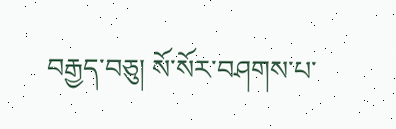བརྒྱད་བཅུ། སོ་སོར་བཤགས་པ་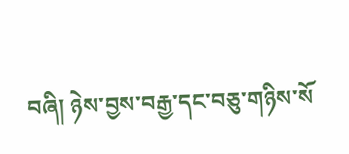བཞི། ཉེས་བྱས་བརྒྱ་དང་བཅུ་གཉིས་སོ